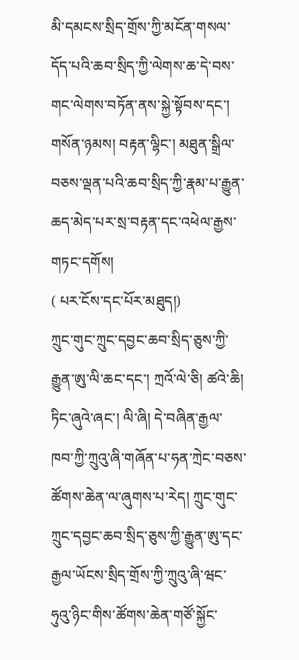མི་དམངས་སྲིད་གྲོས་ཀྱི་མངོན་གསལ་དོད་པའི་ཆབ་སྲིད་ཀྱི་ལེགས་ཆ་དེ་བས་གང་ལེགས་བཏོན་ནས་སྐྱེ་སྟོབས་དང་། གསོན་ཉམས། བརྟན་ལྷིང་། མཐུན་སྒྲིལ་བཅས་ལྡན་པའི་ཆབ་སྲིད་ཀྱི་རྣམ་པ་རྒྱུན་ཆད་མེད་པར་སྲ་བརྟན་དང་འཕེལ་རྒྱས་གཏང་དགོས།
( པར་ངོས་དང་པོར་མཐུད།)
ཀྲུང་གུང་ཀྲུང་དབྱང་ཆབ་སྲིད་ཅུས་ཀྱི་རྒྱུན་ཨུ་ལི་ཆང་དང་། ཀྲའོ་ལེ་ཅི། ཚའེ་ཆི། ཏིང་ཞུའེ་ཞང་། ལི་ཞི། དེ་བཞིན་རྒྱལ་ཁབ་ཀྱི་ཀྲུའུ་ཞི་གཞོན་པ་ཧན་ཀྲེང་བཅས་ཚོགས་ཆེན་ལ་ཞུགས་པ་རེད། ཀྲུང་གུང་ཀྲུང་དབྱང་ཆབ་སྲིད་ཅུས་ཀྱི་རྒྱུན་ཨུ་དང་རྒྱལ་ཡོངས་སྲིད་གྲོས་ཀྱི་ཀྲུའུ་ཞི་ཝང་ཧུའུ་ཉིང་གིས་ཚོགས་ཆེན་གཙོ་སྐྱོང་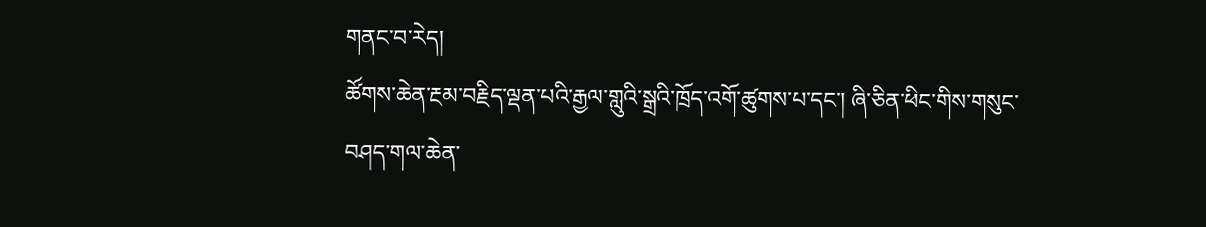གནང་བ་རེད།
ཚོགས་ཆེན་རྔམ་བརྗིད་ལྡན་པའི་རྒྱལ་གླུའི་སྒྲའི་ཁྲོད་འགོ་ཚུགས་པ་དང་། ཞི་ཅིན་ཕིང་གིས་གསུང་བཤད་གལ་ཆེན་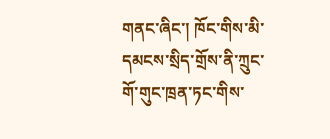གནང་ཞིང་། ཁོང་གིས་མི་དམངས་སྲིད་གྲོས་ནི་ཀྲུང་གོ་གུང་ཁྲན་ཏང་གིས་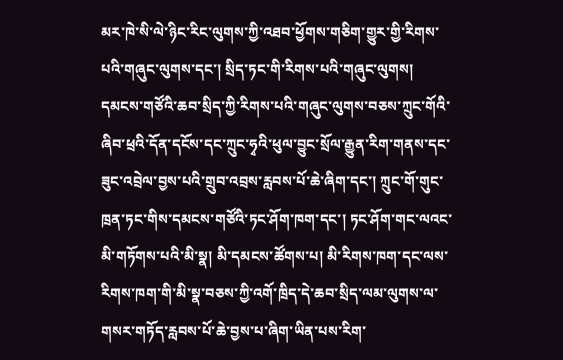མར་ཁེ་སི་ལེ་ཉིང་རིང་ལུགས་ཀྱི་འཐབ་ཕྱོགས་གཅིག་གྱུར་གྱི་རིགས་པའི་གཞུང་ལུགས་དང་། སྲིད་ཏང་གི་རིགས་པའི་གཞུང་ལུགས། དམངས་གཙོའི་ཆབ་སྲིད་ཀྱི་རིགས་པའི་གཞུང་ལུགས་བཅས་ཀྲུང་གོའི་ཞིབ་ཕྲའི་དོན་དངོས་དང་ཀྲུང་ཧྭའི་ཕུལ་བྱུང་སྲོལ་རྒྱུན་རིག་གནས་དང་ཟུང་འབྲེལ་བྱས་པའི་གྲུབ་འབྲས་རླབས་པོ་ཆེ་ཞིག་དང་། ཀྲུང་གོ་གུང་ཁྲན་ཏང་གིས་དམངས་གཙོའི་ཏང་ཤོག་ཁག་དང་། ཏང་ཤོག་གང་ལའང་མི་གཏོགས་པའི་མི་སྣ། མི་དམངས་ཚོགས་པ། མི་རིགས་ཁག་དང་ལས་རིགས་ཁག་གི་མི་སྣ་བཅས་ཀྱི་འགོ་ཁྲིད་དེ་ཆབ་སྲིད་ལམ་ལུགས་ལ་གསར་གཏོད་རླབས་པོ་ཆེ་བྱས་པ་ཞིག་ཡིན་པས་རིག་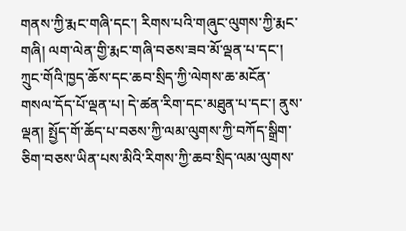གནས་ཀྱི་རྨང་གཞི་དང་། རིགས་པའི་གཞུང་ལུགས་ཀྱི་རྨང་གཞི། ལག་ལེན་གྱི་རྨང་གཞི་བཅས་ཟབ་མོ་ལྡན་པ་དང་། ཀྲུང་གོའི་ཁྱད་ཆོས་དང་ཆབ་སྲིད་ཀྱི་ལེགས་ཆ་མངོན་གསལ་དོད་པོ་ལྡན་པ། དེ་ཚན་རིག་དང་མཐུན་པ་དང་། ནུས་ལྡན། སྤྱོད་གོ་ཆོད་པ་བཅས་ཀྱི་ལམ་ལུགས་ཀྱི་བཀོད་སྒྲིག་ཅིག་བཅས་ཡིན་པས་མིའི་རིགས་ཀྱི་ཆབ་སྲིད་ལམ་ལུགས་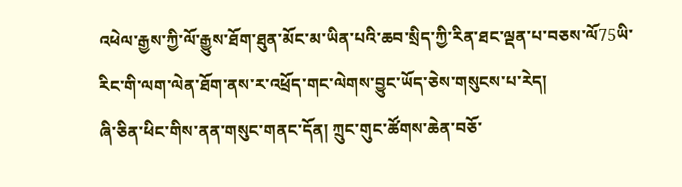འཕེལ་རྒྱས་ཀྱི་ལོ་རྒྱུས་ཐོག་ཐུན་མོང་མ་ཡིན་པའི་ཆབ་སྲིད་ཀྱི་རིན་ཐང་ལྡན་པ་བཅས་ལོ75ཡི་རིང་གི་ལག་ལེན་ཐོག་ནས་ར་འཕྲོད་གང་ལེགས་བྱུང་ཡོད་ཅེས་གསུངས་པ་རེད།
ཞི་ཅིན་ཕིང་གིས་ནན་གསུང་གནང་དོན། ཀྲུང་གུང་ཚོགས་ཆེན་བཅོ་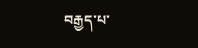བརྒྱད་པ་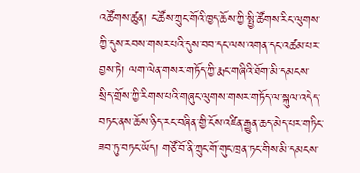འཚོགས་ཚུན། ང་ཚོས་ཀྲུང་གོའི་ཁྱད་ཆོས་ཀྱི་སྤྱི་ཚོགས་རིང་ལུགས་ཀྱི་དུས་རབས་གསར་པའི་དུས་བབ་དང་ལས་འགན་དང་འཚམ་པར་བྱས་ཏེ། ལག་ལེན་གསར་གཏོད་ཀྱི་རྨང་གཞིའི་ཐོག་མི་དམངས་སྲིད་གྲོས་ཀྱི་རིགས་པའི་གཞུང་ལུགས་གསར་གཏོད་ལ་སྐུལ་འདེད་བཏང་ནས་ཆོས་ཉིད་རང་བཞིན་གྱི་ངོས་འཛིན་རྒྱུན་ཆད་མེད་པར་གཏིང་ཟབ་ཏུ་བཏང་ཡོད། གཙོ་བོ་ནི་ཀྲུང་གོ་གུང་ཁྲན་ཏང་གིས་མི་དམངས་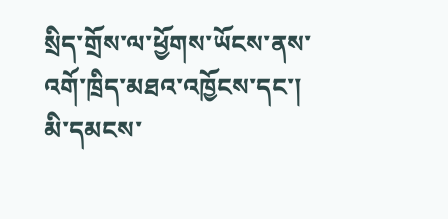སྲིད་གྲོས་ལ་ཕྱོགས་ཡོངས་ནས་འགོ་ཁྲིད་མཐའ་འཁྱོངས་དང་། མི་དམངས་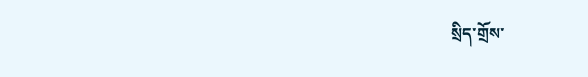སྲིད་གྲོས་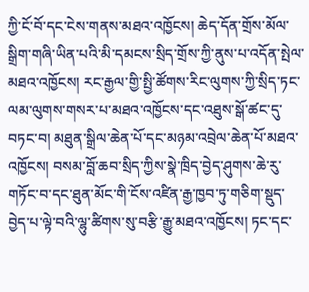ཀྱི་ངོ་བོ་དང་ངེས་གནས་མཐའ་འཁྱོངས། ཆེད་དོན་གྲོས་མོལ་སྒྲིག་གཞི་ཡིན་པའི་མི་དམངས་སྲིད་གྲོས་ཀྱི་ནུས་པ་འདོན་སྤེལ་མཐའ་འཁྱོངས། རང་རྒྱལ་གྱི་སྤྱི་ཚོགས་རིང་ལུགས་ཀྱི་སྲིད་ཏང་ལམ་ལུགས་གསར་པ་མཐའ་འཁྱོངས་དང་འཐུས་སྒོ་ཚང་དུ་བཏང་བ། མཐུན་སྒྲིལ་ཆེན་པོ་དང་མཉམ་འབྲེལ་ཆེན་པོ་མཐའ་འཁྱོངས། བསམ་བློ་ཆབ་སྲིད་ཀྱིས་སྣེ་ཁྲིད་བྱེད་ཤུགས་ཆེ་རུ་གཏོང་བ་དང་ཐུན་མོང་གི་ངོས་འཛིན་རྒྱ་ཁྱབ་ཏུ་གཅིག་སྡུད་བྱེད་པ་ལྟེ་བའི་ལྷུ་ཚིགས་སུ་བརྩི་རྒྱུ་མཐའ་འཁྱོངས། ཏང་དང་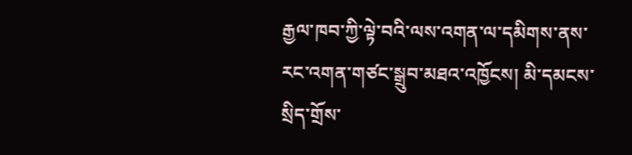རྒྱལ་ཁབ་ཀྱི་ལྟེ་བའི་ལས་འགན་ལ་དམིགས་ནས་རང་འགན་གཙང་སྒྲུབ་མཐའ་འཁྱོངས། མི་དམངས་སྲིད་གྲོས་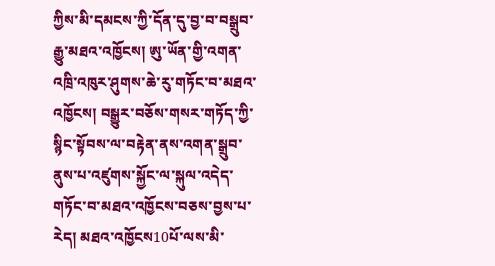ཀྱིས་མི་དམངས་ཀྱི་དོན་དུ་བྱ་བ་བསྒྲུབ་རྒྱུ་མཐའ་འཁྱོངས། ཨུ་ཡོན་གྱི་འགན་འཁྲི་འཁུར་ཤུགས་ཆེ་རུ་གཏོང་བ་མཐའ་འཁྱོངས། བསྒྱུར་བཅོས་གསར་གཏོད་ཀྱི་སྙིང་སྟོབས་ལ་བརྟེན་ནས་འགན་སྒྲུབ་ནུས་པ་འཛུགས་སྐྱོང་ལ་སྐུལ་འདེད་གཏོང་བ་མཐའ་འཁྱོངས་བཅས་བྱས་པ་རེད། མཐའ་འཁྱོངས10པོ་ལས་མི་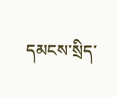དམངས་སྲིད་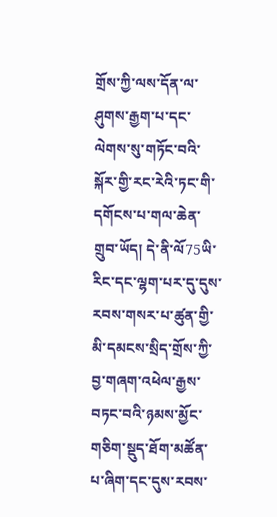གྲོས་ཀྱི་ལས་དོན་ལ་ཤུགས་རྒྱག་པ་དང་ལེགས་སུ་གཏོང་བའི་སྐོར་གྱི་རང་རེའི་ཏང་གི་དགོངས་པ་གལ་ཆེན་གྲུབ་ཡོད། དེ་ནི་ལོ75ཡི་རིང་དང་ལྷག་པར་དུ་དུས་རབས་གསར་པ་ཚུན་གྱི་མི་དམངས་སྲིད་གྲོས་ཀྱི་བྱ་གཞག་འཕེལ་རྒྱས་བཏང་བའི་ཉམས་མྱོང་གཅིག་སྡུད་ཐོག་མཚོན་པ་ཞིག་དང་དུས་རབས་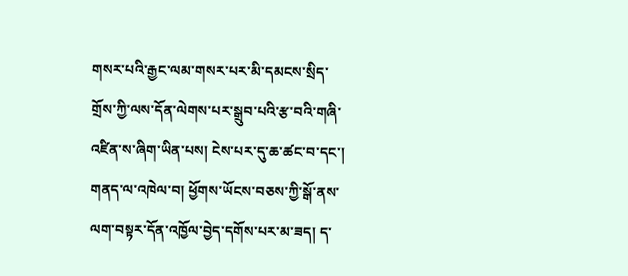གསར་པའི་རྒྱང་ལམ་གསར་པར་མི་དམངས་སྲིད་གྲོས་ཀྱི་ལས་དོན་ལེགས་པར་སྒྲུབ་པའི་རྩ་བའི་གཞི་འཛིན་ས་ཞིག་ཡིན་པས། ངེས་པར་དུ་ཆ་ཚང་བ་དང་། གནད་ལ་འཁེལ་བ། ཕྱོགས་ཡོངས་བཅས་ཀྱི་སྒོ་ནས་ལག་བསྟར་དོན་འཁྱོལ་བྱེད་དགོས་པར་མ་ཟད། ད་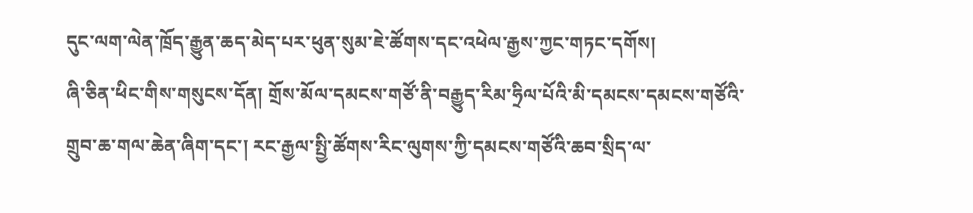དུང་ལག་ལེན་ཁྲོད་རྒྱུན་ཆད་མེད་པར་ཕུན་སུམ་ཇེ་ཚོགས་དང་འཕེལ་རྒྱས་ཀྱང་གཏང་དགོས།
ཞི་ཅིན་ཕིང་གིས་གསུངས་དོན། གྲོས་མོལ་དམངས་གཙོ་ནི་བརྒྱུད་རིམ་ཧྲིལ་པོའི་མི་དམངས་དམངས་གཙོའི་གྲུབ་ཆ་གལ་ཆེན་ཞིག་དང་། རང་རྒྱལ་སྤྱི་ཚོགས་རིང་ལུགས་ཀྱི་དམངས་གཙོའི་ཆབ་སྲིད་ལ་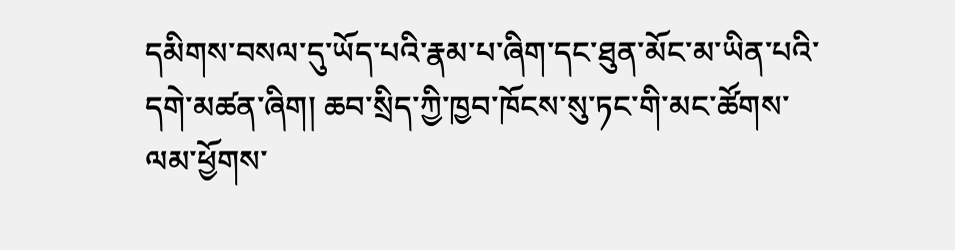དམིགས་བསལ་དུ་ཡོད་པའི་རྣམ་པ་ཞིག་དང་ཐུན་མོང་མ་ཡིན་པའི་དགེ་མཚན་ཞིག། ཆབ་སྲིད་ཀྱི་ཁྱབ་ཁོངས་སུ་ཏང་གི་མང་ཚོགས་ལམ་ཕྱོགས་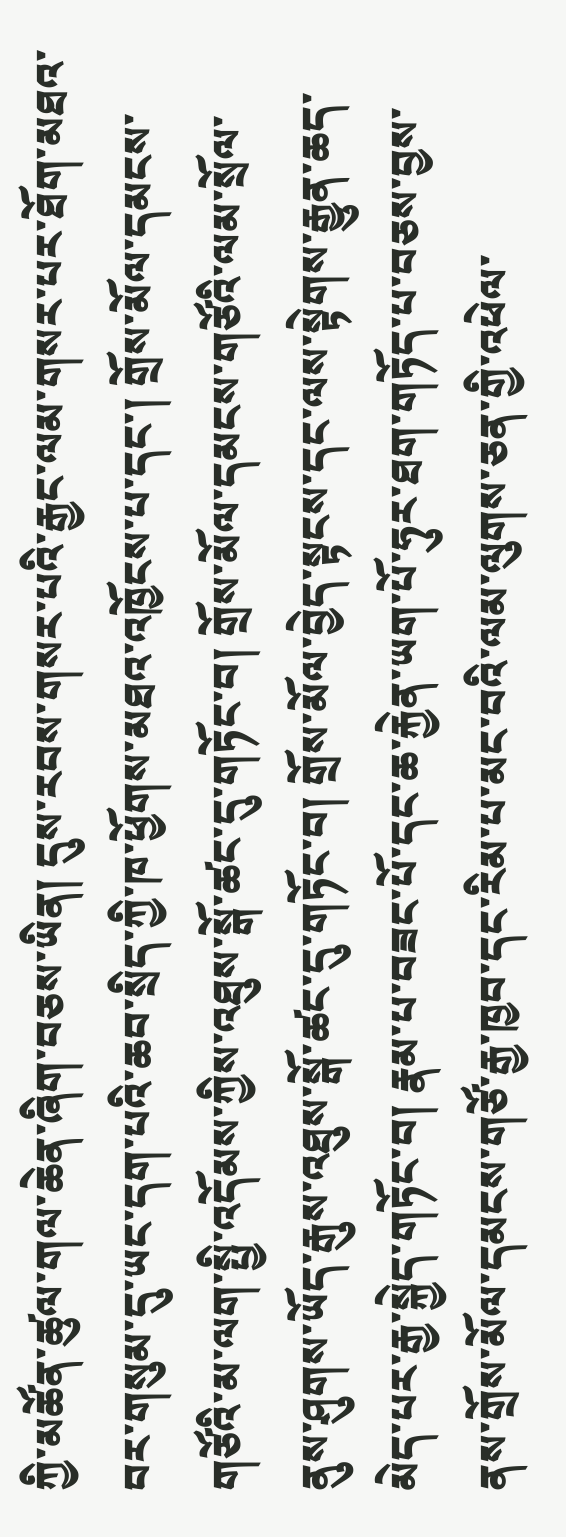ཀྱི་མཚོན་ཚུལ་གལ་ཆེན་ཞིག་བཅས་ཡིན། དུས་རབས་གསར་པའི་རྒྱང་ལམ་གསར་པར་ཐོག་མཐའ་བར་གསུམ་དུ་ཡང་དག་པའི་ཆབ་སྲིད་ཀྱི་ཁ་ཕྱོགས་མཐའ་འཁྱོངས་པ་དང་། གྲོས་མོལ་དམངས་གཙོའི་མ་ལག་སྤྱི་འདོམས་ཀྱིས་འཐུས་སྒོ་ཚང་དུ་གཏོང་བ། གྲོས་མོལ་དམངས་གཙོའི་ལམ་སྲོལ་ནུས་ཤུགས་ཡོད་རྒུས་འཐུས་སྒོ་ཚང་དུ་གཏོང་བ། གྲོས་མོལ་བྱེད་སྟངས་དང་ལས་སྟེགས་རྒྱུན་ཆད་མེད་པར་རྒྱ་སྐྱེད་གཏོང་བ། རྣམ་པ་བཟང་པོ་དང་ཆ་རྐྱེན་ཡག་པོ་ཧུར་ཐག་གཏོད་པ་བཅས་བྱས་ནས་གྲོས་མོལ་དམངས་གཙོ་རྒྱ་ཁྱབ་དང་རིམ་པ་མང་བའི་ལམ་ལུགས་ཅན་གྱི་འཕེལ་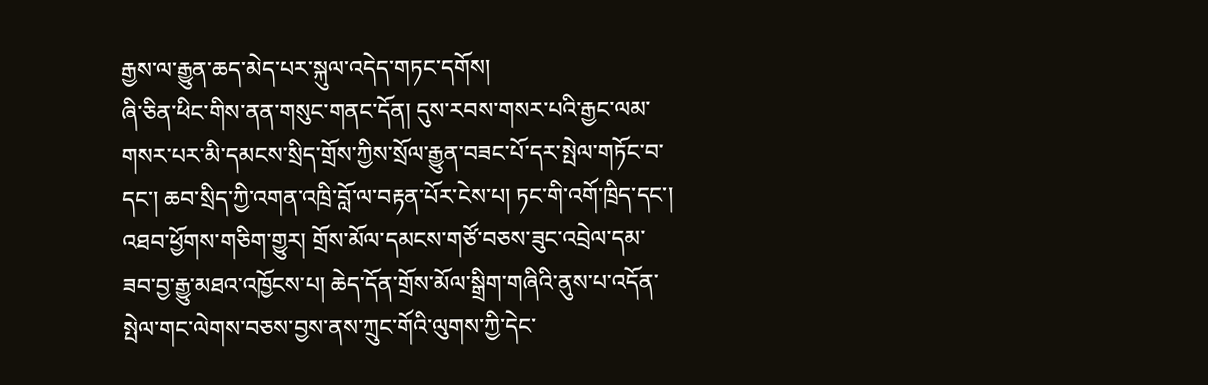རྒྱས་ལ་རྒྱུན་ཆད་མེད་པར་སྐུལ་འདེད་གཏང་དགོས།
ཞི་ཅིན་ཕིང་གིས་ནན་གསུང་གནང་དོན། དུས་རབས་གསར་པའི་རྒྱང་ལམ་གསར་པར་མི་དམངས་སྲིད་གྲོས་ཀྱིས་སྲོལ་རྒྱུན་བཟང་པོ་དར་སྤེལ་གཏོང་བ་དང་། ཆབ་སྲིད་ཀྱི་འགན་འཁྲི་བློ་ལ་བརྟན་པོར་ངེས་པ། ཏང་གི་འགོ་ཁྲིད་དང་། འཐབ་ཕྱོགས་གཅིག་གྱུར། གྲོས་མོལ་དམངས་གཙོ་བཅས་ཟུང་འབྲེལ་དམ་ཟབ་བྱ་རྒྱུ་མཐའ་འཁྱོངས་པ། ཆེད་དོན་གྲོས་མོལ་སྒྲིག་གཞིའི་ནུས་པ་འདོན་སྤེལ་གང་ལེགས་བཅས་བྱས་ནས་ཀྲུང་གོའི་ལུགས་ཀྱི་དེང་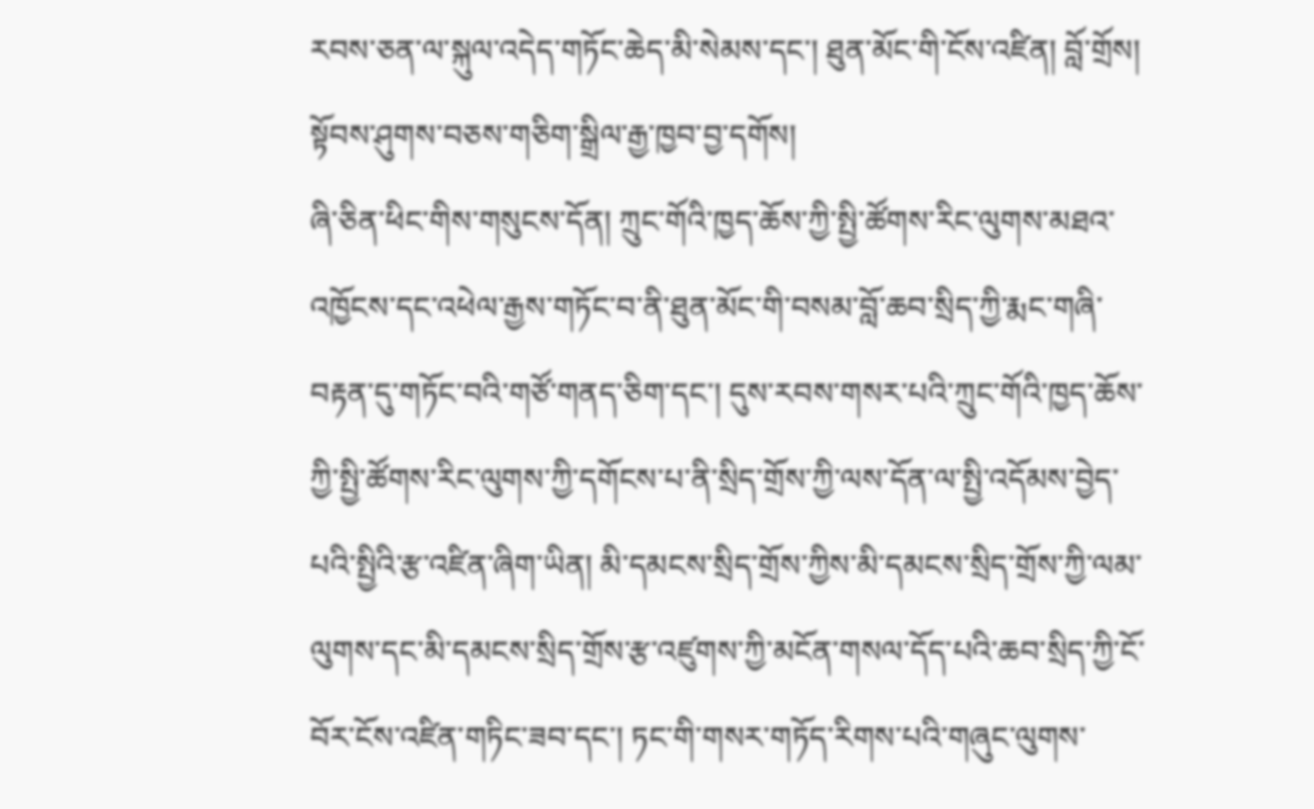རབས་ཅན་ལ་སྐུལ་འདེད་གཏོང་ཆེད་མི་སེམས་དང་། ཐུན་མོང་གི་ངོས་འཛིན། བློ་གྲོས། སྟོབས་ཤུགས་བཅས་གཅིག་སྒྲིལ་རྒྱ་ཁྱབ་བྱ་དགོས།
ཞི་ཅིན་ཕིང་གིས་གསུངས་དོན། ཀྲུང་གོའི་ཁྱད་ཆོས་ཀྱི་སྤྱི་ཚོགས་རིང་ལུགས་མཐའ་འཁྱོངས་དང་འཕེལ་རྒྱས་གཏོང་བ་ནི་ཐུན་མོང་གི་བསམ་བློ་ཆབ་སྲིད་ཀྱི་རྨང་གཞི་བརྟན་དུ་གཏོང་བའི་གཙོ་གནད་ཅིག་དང་། དུས་རབས་གསར་པའི་ཀྲུང་གོའི་ཁྱད་ཆོས་ཀྱི་སྤྱི་ཚོགས་རིང་ལུགས་ཀྱི་དགོངས་པ་ནི་སྲིད་གྲོས་ཀྱི་ལས་དོན་ལ་སྤྱི་འདོམས་བྱེད་པའི་སྤྱིའི་རྩ་འཛིན་ཞིག་ཡིན། མི་དམངས་སྲིད་གྲོས་ཀྱིས་མི་དམངས་སྲིད་གྲོས་ཀྱི་ལམ་ལུགས་དང་མི་དམངས་སྲིད་གྲོས་རྩ་འཛུགས་ཀྱི་མངོན་གསལ་དོད་པའི་ཆབ་སྲིད་ཀྱི་ངོ་བོར་ངོས་འཛིན་གཏིང་ཟབ་དང་། ཏང་གི་གསར་གཏོད་རིགས་པའི་གཞུང་ལུགས་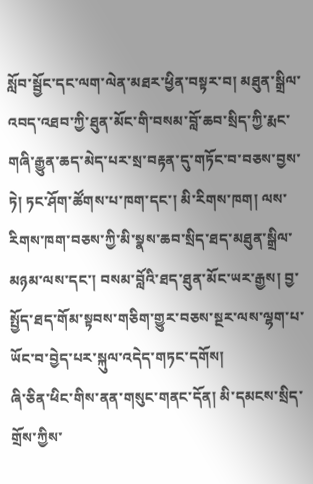སློབ་སྦྱོང་དང་ལག་ལེན་མཐར་ཕྱིན་བསྟར་བ། མཐུན་སྒྲིལ་འབད་འཐབ་ཀྱི་ཐུན་མོང་གི་བསམ་བློ་ཆབ་སྲིད་ཀྱི་རྨང་གཞི་རྒྱུན་ཆད་མེད་པར་སྲ་བརྟན་དུ་གཏོང་བ་བཅས་བྱས་ཏེ། ཏང་ཤོག་ཚོགས་པ་ཁག་དང་། མི་རིགས་ཁག། ལས་རིགས་ཁག་བཅས་ཀྱི་མི་སྣས་ཆབ་སྲིད་ཐད་མཐུན་སྒྲིལ་མཉམ་ལས་དང་། བསམ་བློའི་ཐད་ཐུན་མོང་ཡར་རྒྱས། བྱ་སྤྱོད་ཐད་གོམ་སྟབས་གཅིག་གྱུར་བཅས་སྔར་ལས་ལྷག་པ་ཡོང་བ་བྱེད་པར་སྐུལ་འདེད་གཏང་དགོས།
ཞི་ཅིན་ཕིང་གིས་ནན་གསུང་གནང་དོན། མི་དམངས་སྲིད་གྲོས་ཀྱིས་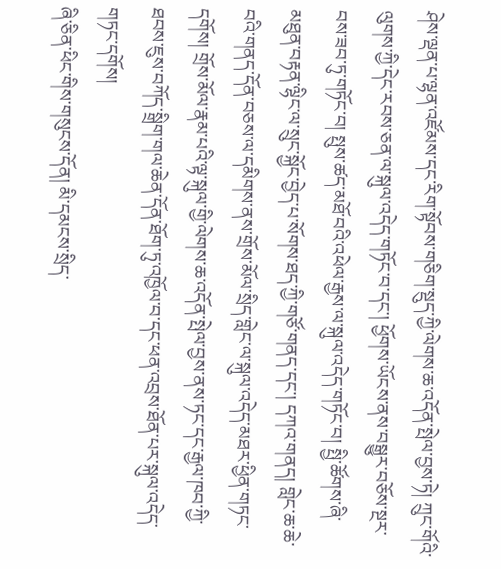ཤེས་ལྡན་པ་ལྷན་འཛོམས་དང་རིག་སྟོབས་གཅིག་སྡུད་ཀྱི་ལེགས་ཆ་འདོན་སྤེལ་བྱས་ཏེ། ཀྲུང་གོའི་ལུགས་ཀྱི་དེང་རབས་ཅན་ལ་སྐུལ་འདེད་གཏོང་བ་དང་། ཕྱོགས་ཡོངས་ནས་བསྒྱུར་བཅོས་སྔར་བས་ཟབ་ཏུ་གཏོང་བ། སྤུས་ཚད་མཐོ་བའི་འཕེལ་རྒྱས་ལ་སྐུལ་འདེད་གཏོང་བ། སྤྱི་ཚོགས་ཞི་མཐུན་བརྟན་ལྷིང་ལ་སྲུང་སྐྱོང་བྱེད་པ་སོགས་ཐད་ཀྱི་གཙོ་གནད་དང་། དཀའ་གནད། གླེང་ཆ་ཆེ་བའི་གནད་དོན་བཅས་ལ་དམིགས་ནས་གྲོས་མོལ་སྲིད་གླེང་ལ་སྐུལ་འདེད་མཐར་ཕྱིན་གཏང་དགོས། གྲོས་མོལ་རྣམ་པའི་ལྟ་སྐུལ་གྱི་ལེགས་ཆ་འདོན་སྤེལ་བྱས་ནས་ཏང་དང་རྒྱལ་ཁབ་ཀྱི་ཐབས་ཇུས་བཀོད་སྒྲིག་གལ་ཆེན་དོན་ཐོག་ཏུ་འཁྱོལ་བ་དང་ཕན་འབྲས་ཐོན་པར་སྐུལ་འདེད་གཏང་དགོས།
ཞི་ཅིན་ཕིང་གིས་གསུངས་དོན། མི་དམངས་སྲིད་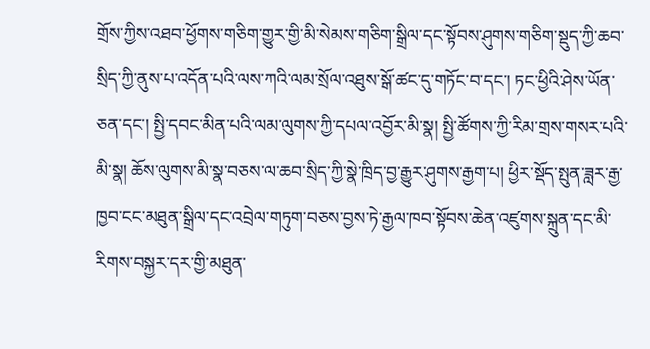གྲོས་ཀྱིས་འཐབ་ཕྱོགས་གཅིག་གྱུར་གྱི་མི་སེམས་གཅིག་སྒྲིལ་དང་སྟོབས་ཤུགས་གཅིག་སྡུད་ཀྱི་ཆབ་སྲིད་ཀྱི་ནུས་པ་འདོན་པའི་ལས་ཀའི་ལམ་སྲོལ་འཐུས་སྒོ་ཚང་དུ་གཏོང་བ་དང་། ཏང་ཕྱིའི་ཤེས་ཡོན་ཅན་དང་། སྤྱི་དབང་མིན་པའི་ལམ་ལུགས་ཀྱི་དཔལ་འབྱོར་མི་སྣ། སྤྱི་ཚོགས་ཀྱི་རིམ་གྲས་གསར་པའི་མི་སྣ། ཆོས་ལུགས་མི་སྣ་བཅས་ལ་ཆབ་སྲིད་ཀྱི་སྣེ་ཁྲིད་བྱ་རྒྱུར་ཤུགས་རྒྱག་པ། ཕྱིར་སྡོད་སྤུན་ཟླར་རྒྱ་ཁྱབ་ངང་མཐུན་སྒྲིལ་དང་འབྲེལ་གཏུག་བཅས་བྱས་ཏེ་རྒྱལ་ཁབ་སྟོབས་ཆེན་འཛུགས་སྐྲུན་དང་མི་རིགས་བསྐྱར་དར་གྱི་མཐུན་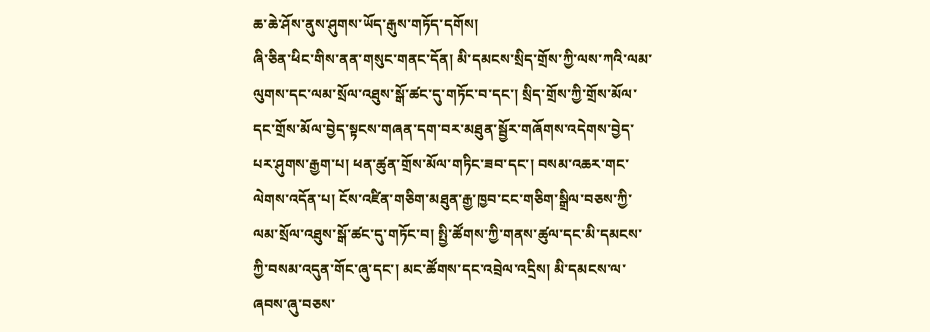ཆ་ཆེ་ཤོས་ནུས་ཤུགས་ཡོད་རྒུས་གཏོད་དགོས།
ཞི་ཅིན་ཕིང་གིས་ནན་གསུང་གནང་དོན། མི་དམངས་སྲིད་གྲོས་ཀྱི་ལས་ཀའི་ལམ་ལུགས་དང་ལམ་སྲོལ་འཐུས་སྒོ་ཚང་དུ་གཏོང་བ་དང་། སྲིད་གྲོས་ཀྱི་གྲོས་མོལ་དང་གྲོས་མོལ་བྱེད་སྟངས་གཞན་དག་བར་མཐུན་སྦྱོར་གཞོགས་འདེགས་བྱེད་པར་ཤུགས་རྒྱག་པ། ཕན་ཚུན་གྲོས་མོལ་གཏིང་ཟབ་དང་། བསམ་འཆར་གང་ལེགས་འདོན་པ། ངོས་འཛིན་གཅིག་མཐུན་རྒྱ་ཁྱབ་ངང་གཅིག་སྒྲིལ་བཅས་ཀྱི་ལམ་སྲོལ་འཐུས་སྒོ་ཚང་དུ་གཏོང་བ། སྤྱི་ཚོགས་ཀྱི་གནས་ཚུལ་དང་མི་དམངས་ཀྱི་བསམ་འདུན་གོང་ཞུ་དང་། མང་ཚོགས་དང་འབྲེལ་འདྲིས། མི་དམངས་ལ་ཞབས་ཞུ་བཅས་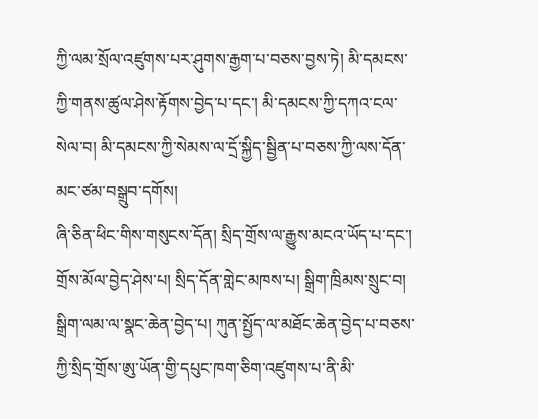ཀྱི་ལམ་སྲོལ་འཛུགས་པར་ཤུགས་རྒྱག་པ་བཅས་བྱས་ཏེ། མི་དམངས་ཀྱི་གནས་ཚུལ་ཤེས་རྟོགས་བྱེད་པ་དང་། མི་དམངས་ཀྱི་དཀའ་ངལ་སེལ་བ། མི་དམངས་ཀྱི་སེམས་ལ་དྲོ་སྐྱིད་སྦྱིན་པ་བཅས་ཀྱི་ལས་དོན་མང་ཙམ་བསྒྲུབ་དགོས།
ཞི་ཅིན་ཕིང་གིས་གསུངས་དོན། སྲིད་གྲོས་ལ་རྒྱུས་མངའ་ཡོད་པ་དང་། གྲོས་མོལ་བྱེད་ཤེས་པ། སྲིད་དོན་གླེང་མཁས་པ། སྒྲིག་ཁྲིམས་སྲུང་བ། སྒྲིག་ལམ་ལ་སྣང་ཆེན་བྱེད་པ། ཀུན་སྤྱོད་ལ་མཐོང་ཆེན་བྱེད་པ་བཅས་ཀྱི་སྲིད་གྲོས་ཨུ་ཡོན་གྱི་དཔུང་ཁག་ཅིག་འཛུགས་པ་ནི་མི་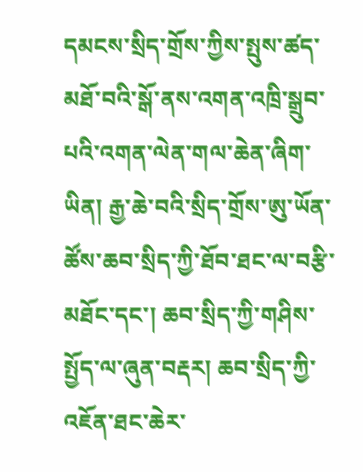དམངས་སྲིད་གྲོས་ཀྱིས་སྤུས་ཚད་མཐོ་བའི་སྒོ་ནས་འགན་འཁྲི་སྒྲུབ་པའི་འགན་ལེན་གལ་ཆེན་ཞིག་ཡིན། རྒྱ་ཆེ་བའི་སྲིད་གྲོས་ཨུ་ཡོན་ཚོས་ཆབ་སྲིད་ཀྱི་ཐོབ་ཐང་ལ་བརྩི་མཐོང་དང་། ཆབ་སྲིད་ཀྱི་གཤིས་སྤྱོད་ལ་ཞུན་བརྡར། ཆབ་སྲིད་ཀྱི་འཇོན་ཐང་ཆེར་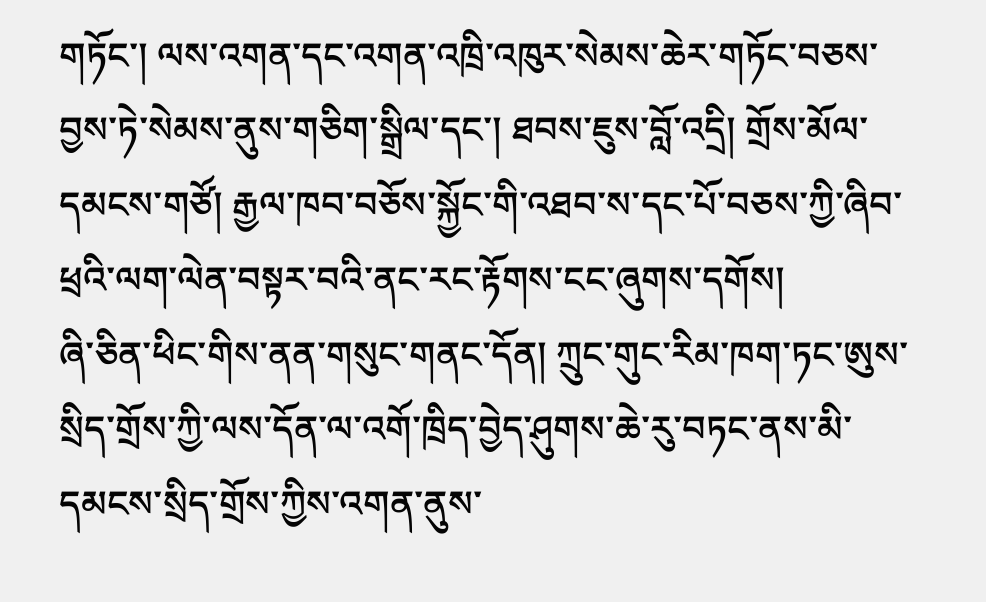གཏོང་། ལས་འགན་དང་འགན་འཁྲི་འཁུར་སེམས་ཆེར་གཏོང་བཅས་བྱས་ཏེ་སེམས་ནུས་གཅིག་སྒྲིལ་དང་། ཐབས་ཇུས་བློ་འདྲི། གྲོས་མོལ་དམངས་གཙོ། རྒྱལ་ཁབ་བཅོས་སྐྱོང་གི་འཐབ་ས་དང་པོ་བཅས་ཀྱི་ཞིབ་ཕྲའི་ལག་ལེན་བསྟར་བའི་ནང་རང་རྟོགས་ངང་ཞུགས་དགོས།
ཞི་ཅིན་ཕིང་གིས་ནན་གསུང་གནང་དོན། ཀྲུང་གུང་རིམ་ཁག་ཏང་ཨུས་སྲིད་གྲོས་ཀྱི་ལས་དོན་ལ་འགོ་ཁྲིད་བྱེད་ཤུགས་ཆེ་རུ་བཏང་ནས་མི་དམངས་སྲིད་གྲོས་ཀྱིས་འགན་ནུས་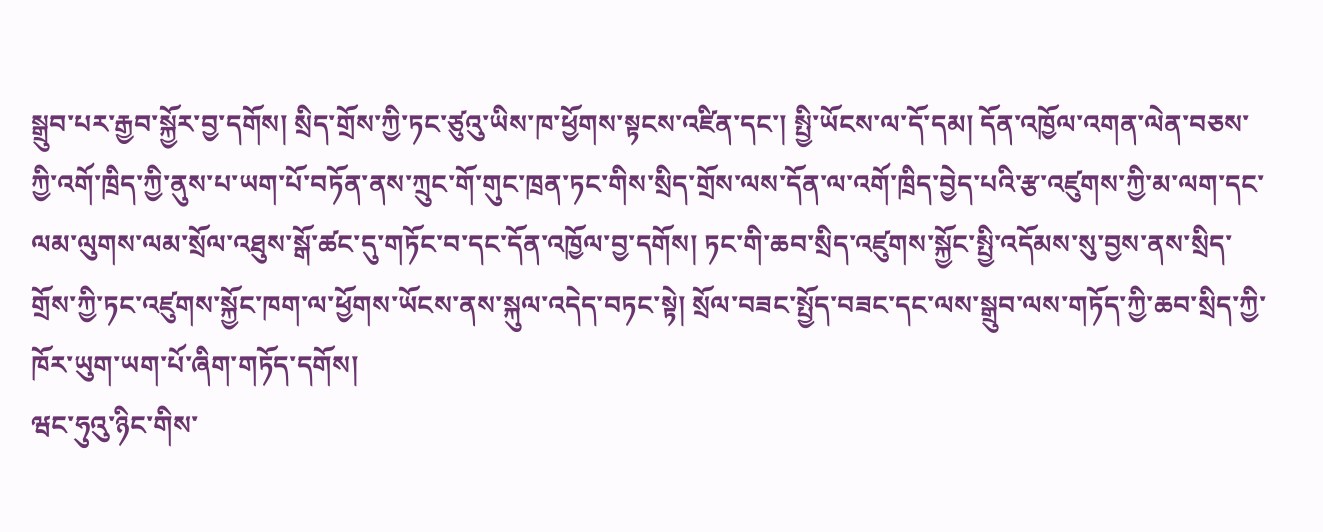སྒྲུབ་པར་རྒྱབ་སྐྱོར་བྱ་དགོས། སྲིད་གྲོས་ཀྱི་ཏང་ཙུའུ་ཡིས་ཁ་ཕྱོགས་སྟངས་འཛིན་དང་། སྤྱི་ཡོངས་ལ་དོ་དམ། དོན་འཁྱོལ་འགན་ལེན་བཅས་ཀྱི་འགོ་ཁྲིད་ཀྱི་ནུས་པ་ཡག་པོ་བཏོན་ནས་ཀྲུང་གོ་གུང་ཁྲན་ཏང་གིས་སྲིད་གྲོས་ལས་དོན་ལ་འགོ་ཁྲིད་བྱེད་པའི་རྩ་འཛུགས་ཀྱི་མ་ལག་དང་ལམ་ལུགས་ལམ་སྲོལ་འཐུས་སྒོ་ཚང་དུ་གཏོང་བ་དང་དོན་འཁྱོལ་བྱ་དགོས། ཏང་གི་ཆབ་སྲིད་འཛུགས་སྐྱོང་སྤྱི་འདོམས་སུ་བྱས་ནས་སྲིད་གྲོས་ཀྱི་ཏང་འཛུགས་སྐྱོང་ཁག་ལ་ཕྱོགས་ཡོངས་ནས་སྐུལ་འདེད་བཏང་སྟེ། སྲོལ་བཟང་སྤྱོད་བཟང་དང་ལས་སྒྲུབ་ལས་གཏོད་ཀྱི་ཆབ་སྲིད་ཀྱི་ཁོར་ཡུག་ཡག་པོ་ཞིག་གཏོད་དགོས།
ཝང་ཧུའུ་ཉིང་གིས་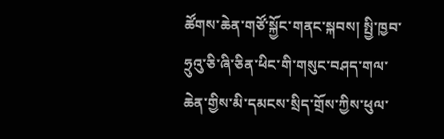ཚོགས་ཆེན་གཙོ་སྐྱོང་གནང་སྐབས། སྤྱི་ཁྱབ་ཧྲུའུ་ཅི་ཞི་ཅིན་ཕིང་གི་གསུང་བཤད་གལ་ཆེན་གྱིས་མི་དམངས་སྲིད་གྲོས་ཀྱིས་ཕུལ་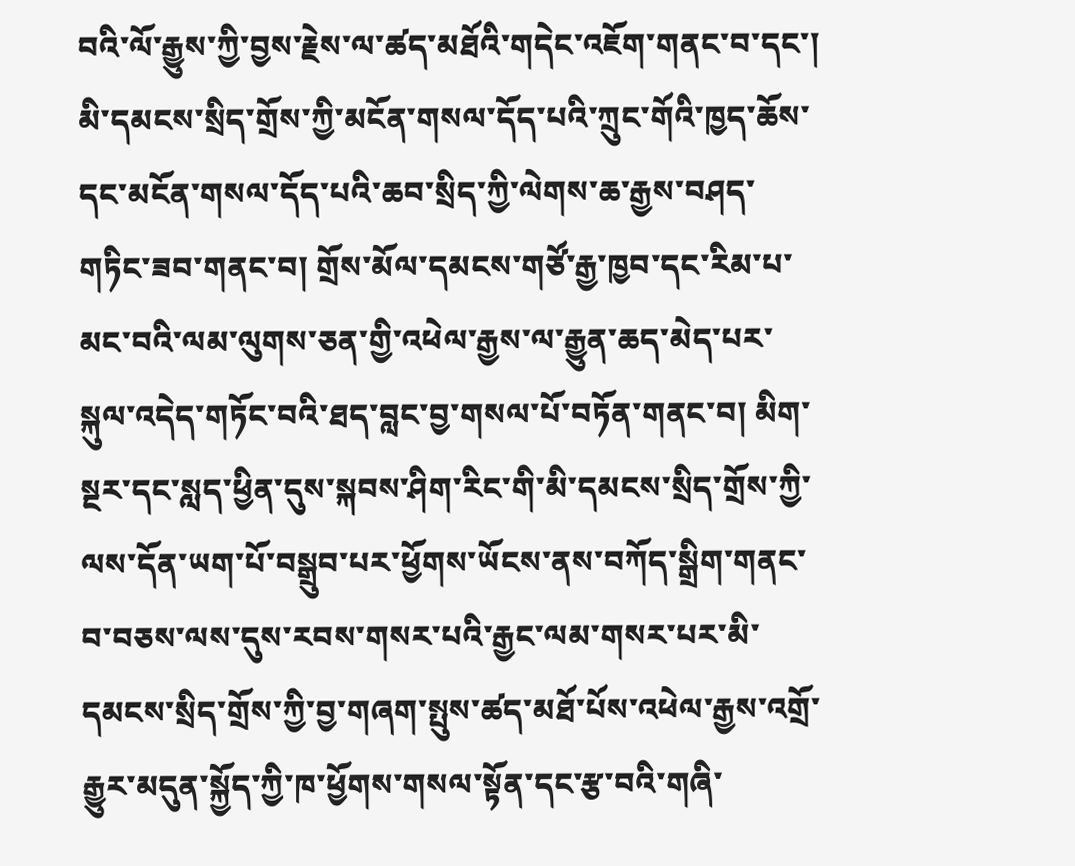བའི་ལོ་རྒྱུས་ཀྱི་བྱས་རྗེས་ལ་ཚད་མཐོའི་གདེང་འཇོག་གནང་བ་དང་། མི་དམངས་སྲིད་གྲོས་ཀྱི་མངོན་གསལ་དོད་པའི་ཀྲུང་གོའི་ཁྱད་ཆོས་དང་མངོན་གསལ་དོད་པའི་ཆབ་སྲིད་ཀྱི་ལེགས་ཆ་རྒྱས་བཤད་གཏིང་ཟབ་གནང་བ། གྲོས་མོལ་དམངས་གཙོ་རྒྱ་ཁྱབ་དང་རིམ་པ་མང་བའི་ལམ་ལུགས་ཅན་གྱི་འཕེལ་རྒྱས་ལ་རྒྱུན་ཆད་མེད་པར་སྐུལ་འདེད་གཏོང་བའི་ཐད་བླང་བྱ་གསལ་པོ་བཏོན་གནང་བ། མིག་སྔར་དང་སླད་ཕྱིན་དུས་སྐབས་ཤིག་རིང་གི་མི་དམངས་སྲིད་གྲོས་ཀྱི་ལས་དོན་ཡག་པོ་བསྒྲུབ་པར་ཕྱོགས་ཡོངས་ནས་བཀོད་སྒྲིག་གནང་བ་བཅས་ལས་དུས་རབས་གསར་པའི་རྒྱང་ལམ་གསར་པར་མི་དམངས་སྲིད་གྲོས་ཀྱི་བྱ་གཞག་སྤུས་ཚད་མཐོ་པོས་འཕེལ་རྒྱས་འགྲོ་རྒྱུར་མདུན་སྐྱོད་ཀྱི་ཁ་ཕྱོགས་གསལ་སྟོན་དང་རྩ་བའི་གཞི་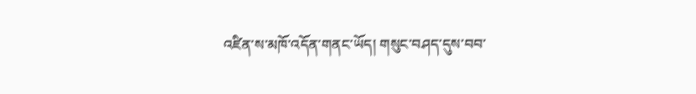འཛིན་ས་མཁོ་འདོན་གནང་ཡོད། གསུང་བཤད་དུས་བབ་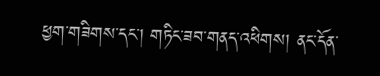ཕྱག་གཟིགས་དང་། གཏིང་ཟབ་གནད་འཕིགས། ནང་དོན་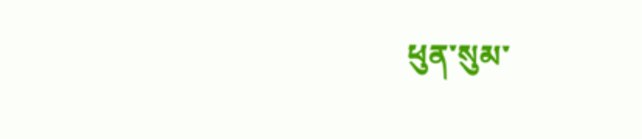ཕུན་སུམ་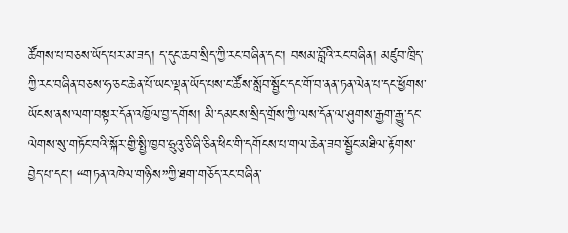ཚོགས་པ་བཅས་ཡོད་པར་མ་ཟད། ད་དུང་ཆབ་སྲིད་ཀྱི་རང་བཞིན་དང་། བསམ་བློའི་རང་བཞིན། མཛུབ་ཁྲིད་ཀྱི་རང་བཞིན་བཅས་ཧ་ཅང་ཆེན་པོ་ཡང་ལྡན་ཡོད་པས་ང་ཚོས་སློབ་སྦྱོང་དང་གོ་བ་ནན་ཏན་ལེན་པ་དང་ཕྱོགས་ཡོངས་ནས་ལག་བསྟར་དོན་འཁྱོལ་བྱ་དགོས། མི་དམངས་སྲིད་གྲོས་ཀྱི་ལས་དོན་ལ་ཤུགས་རྒྱག་རྒྱུ་དང་ལེགས་སུ་གཏོང་བའི་སྐོར་གྱི་སྤྱི་ཁྱབ་ཧྲུའུ་ཅི་ཞི་ཅིན་ཕིང་གི་དགོངས་པ་གལ་ཆེན་ཟབ་སྦྱོང་མཐིལ་རྟོགས་བྱེད་པ་དང་། “གཏན་འཁེལ་གཉིས”ཀྱི་ཐག་གཅོད་རང་བཞིན་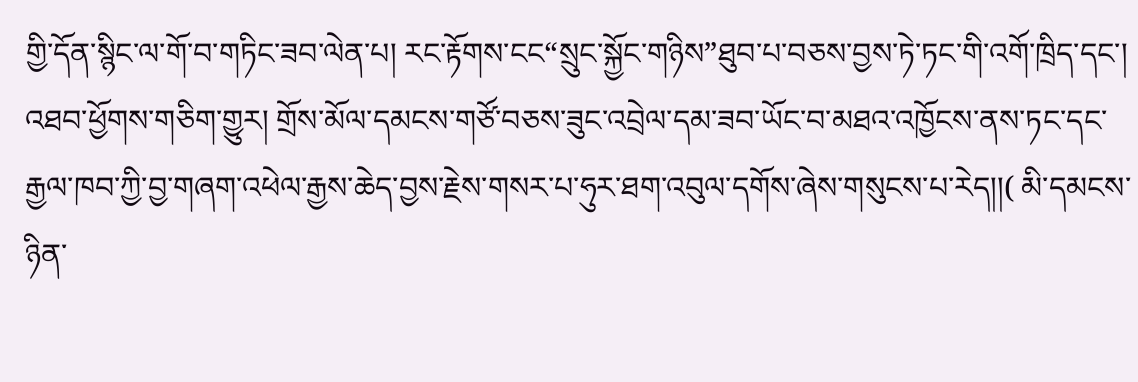གྱི་དོན་སྙིང་ལ་གོ་བ་གཏིང་ཟབ་ལེན་པ། རང་རྟོགས་ངང“སྲུང་སྐྱོང་གཉིས”ཐུབ་པ་བཅས་བྱས་ཏེ་ཏང་གི་འགོ་ཁྲིད་དང་། འཐབ་ཕྱོགས་གཅིག་གྱུར། གྲོས་མོལ་དམངས་གཙོ་བཅས་ཟུང་འབྲེལ་དམ་ཟབ་ཡོང་བ་མཐའ་འཁྱོངས་ནས་ཏང་དང་རྒྱལ་ཁབ་ཀྱི་བྱ་གཞག་འཕེལ་རྒྱས་ཆེད་བྱས་རྗེས་གསར་པ་ཧུར་ཐག་འབུལ་དགོས་ཞེས་གསུངས་པ་རེད།།( མི་དམངས་ཉིན་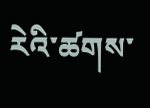རེའི་ཚགས་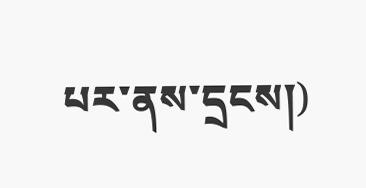པར་ནས་དྲངས།)